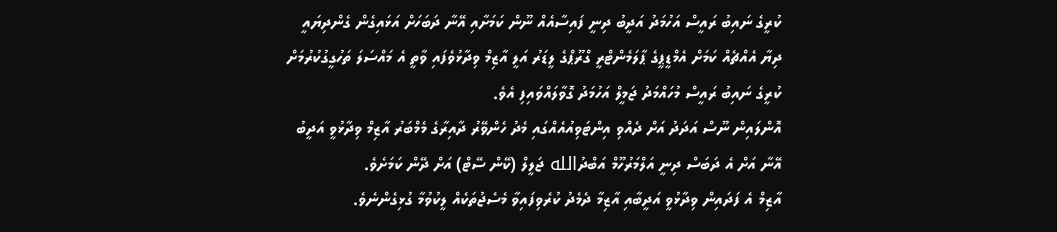ކުރީގެ ނައިބު ރައީސް އަހުމަދު އަދީބު ދިނީ ފައިސާއެއް ނޫން ކަމަށާއި އޭނާ ދަބަހަށް އަޅައިގެން ގެންދިޔައީ ދިޔާ އެއްޗެއް ކަމަށް އެމްޑީޕީގެ ޕާލަމެންޓްރީ ގްރޫޕްގެ ލީޑަރު އަލީ އާޒިމް ވިދާޅުވެފައި ވާތީ އެ މައްސަލަ ތަހުގީގުކުރުމަށް ކުރީގެ ނައިބު ރައީސް މުހައްމަދު ޖަމީލް އަހުމަދު ގޮވާލައްވައިފި އެވެ.
އޮންލައިން ނޫސް އަދަދު އަށް ދެއްވި އިންޓަވިއުއެއްގައި މެދު ހެންވޭރު ދާއިރާގެ މެމްބަރު އާޒިމް ވިދާޅުވީ އަދީބު އޭނާ އަށް އެ ދަބަސް ދިނީ އަލްމަރުހޫމް އަބްދުالله ޖަލީލް (ކޭން ސޭޓް) އަށް ދޭން ކަމަށެވެ.
އާޒިމް އެ ފަދައިން ވިދާޅުވީ އަދީބާއި އާޒިމާ ދެމެދު ކުރެވިފައިވާ މެސެޖުތަކެއް ލީކުވުމާ ގުޅިގެންނެވެ.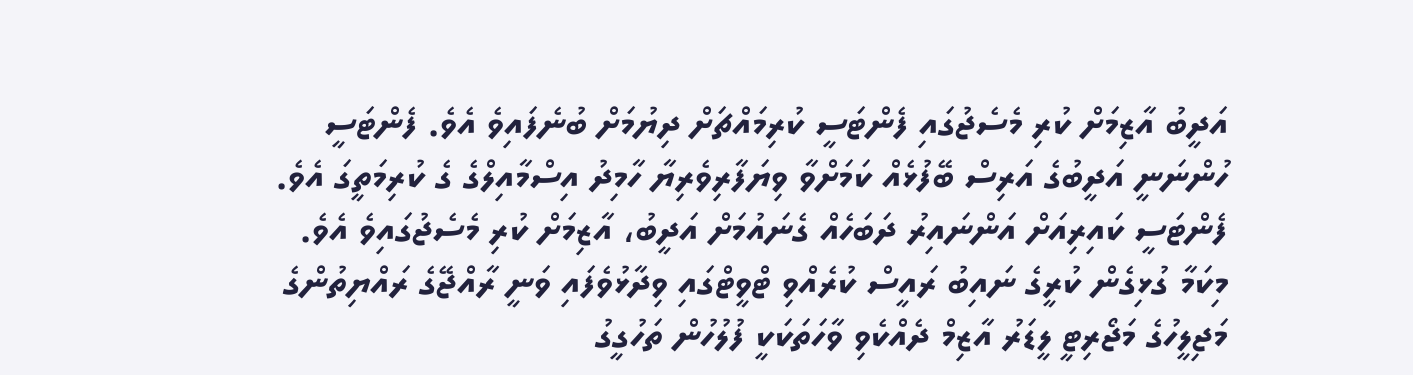އަދީބު އާޒިމަށް ކުރި މެސެޖުގައި ފެންޓަސީ ކުރިމައްޗަށް ދިޔުމަށް ބުނެފައިވެ އެވެ. ފެންޓަސީ ހުންނަނީ އަދީބުގެ އަރިސް ބޭފުޅެއް ކަމަށްވާ ވިޔަފާރިވެރިޔާ ހާމިދު އިސްމާއިލްގެ ގެ ކުރިމަތީގަ އެވެ. ފެންޓަސީ ކައިރިއަށް އަންނައިރު ދަބަހެއް ގެނައުމަށް އަދީބު، އާޒިމަށް ކުރި މެސެޖުގައިވެ އެވެ.
މިކަމާ ގުޅިގެން ކުރީގެ ނައިބު ރައީސް ކުރެއްވި ޓްވީޓްގައި ވިދާޅުވެފައި ވަނީ ރާއްޖޭގެ ރައްޔިތުންގެ މަޖިލީހުގެ މަޖޯރިޓީ ލީޑަރު އާޒިމް ދެއްކެވި ވާހަތަކަކީ ފުލުހުން ތަހުގީގު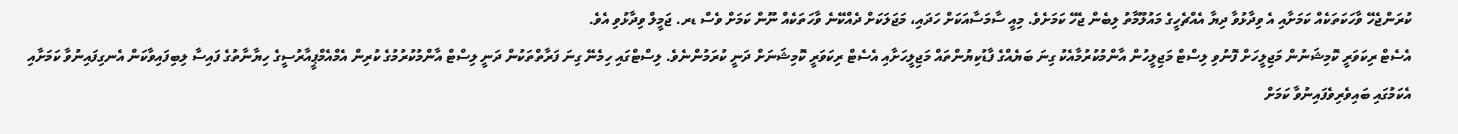ކުރަންޖެހޭ ވާހަކަތަކެއް ކަމަށާއި އެ ވިދާޅުވާ ދިޔާ އެއްޗެހީގެ މައުލޫމާތު ލިބެން ޖެހޭ ކަމަށެވެ. މިއީ ސާމަސާއަކަށް ހަދައި، މަޖަލަކަށް ދެއްކޭނެ ވާހަތަކެއް ނޫން ކަމަށް ވެސް ޑރ. ޖަމީލް ވިދާޅުވި އެވެ.
އެސެޓް ރިކަވަރީ ކޮމިޝަނުން މަޖިލީހަށް ފޮނުވި ލިސްޓް މަޖިލީހުން އާންމުކުރުމާއެކު ގިނަ ބަޔެއްގެ ފާޑުކިޔުންތައް މަޖިލީހަށާއި އެސެޓް ރިކަވަރީ ކޮމިޝަނަށް ދަނީ ކުރަމުންނެވެ. ލިސްޓްގައި ހިމެނޭ ގިނަ ފަރާތްތަކުން ދަނީ ލިސްޓް އާންމުކުރުމުގެ ކުރިން އެމްއެމްޕީއާރުސީގެ ހިޔާނާތުގެ ފައިސާ ލިބިފައިވާކަން އެނގިފައިނުވާ ކަމަށާއި އެކަމުގައި ބައިވެރިވެފައިނުވާ ކަމަށް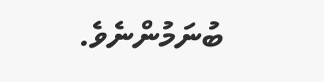ބުނަމުންނެވެ.